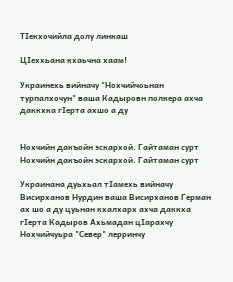ТIекхочийла долу линкаш

ЦIеххьана кхаьчна хаам!

Украинехь вийначу "Нохчийчоьнан турпалхочун" ваша Кадыровн полкера ахча даккхка гIерта ахшо а ду


Нохчийн дакъойн эскархой. Гайтаман сурт
Нохчийн дакъойн эскархой. Гайтаман сурт

Украинана дуьхьал тIамехь вийначу Висирханов Нурдин ваша Висирханов Герман ах шо а ду цуьнан кхалхарх ахча даккха гIерта Кадыров Ахьмадан цIарахчу Нохчийчуьра "Север" лерринчу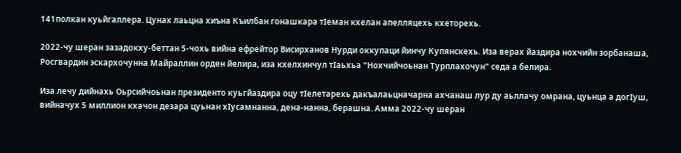141полкан куьйгаллера. Цунах лаьцна хиъна Къилбан гонашкара тIеман кхелан апелляцехь кхеторехь.

2022-чу шеран зазадокху-беттан 5-чохь вийна ефрейтор Висирханов Нурди оккупаци йинчу Купянскехь. Иза верах йаздира нохчийн зорбанаша, Росгвардин эскархочунна Майраллин орден йелира, иза кхелхинчул тIаьхьа "Нохчийчоьнан Турплахочун" седа а белира.

Иза лечу дийнахь Оьрсийчоьнан президенто куьгйаздира оцу тIелетарехь дакъалаьцначарна ахчанаш лур ду аьллачу омрана, цуьнца а догIуш, вийначух 5 миллион кхачон дезара цуьнан хIусамнанна, дена-нанна, берашна. Амма 2022-чу шеран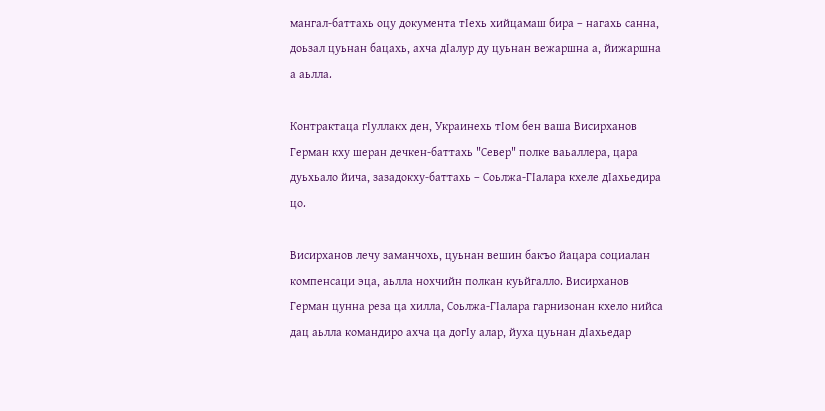мангал-баттахь оцу документа тIехь хийцамаш бира – нагахь санна, доьзал цуьнан бацахь, ахча дIалур ду цуьнан вежаршна а, йижаршна а аьлла.

Контрактаца гIуллакх ден, Украинехь тIом бен ваша Висирханов Герман кху шеран дечкен-баттахь "Север" полке ваьаллера, цара дуьхьало йича, зазадокху-баттахь – Соьлжа-ГIалара кхеле дIахьедира цо.

Висирханов лечу заманчохь, цуьнан вешин бакъо йацара социалан компенсаци эца, аьлла нохчийн полкан куьйгалло. Висирханов Герман цунна реза ца хилла, Соьлжа-ГIалара гарнизонан кхело нийса дац аьлла командиро ахча ца догIу алар, йуха цуьнан дIахьедар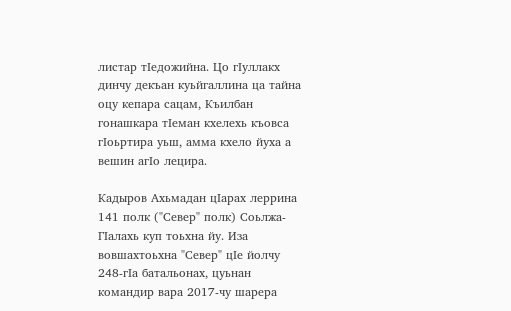листар тIедожийна. Цо гIуллакх динчу декъан куьйгаллина ца тайна оцу кепара сацам, Къилбан гонашкара тIеман кхелехь къовса гIоьртира уьш, амма кхело йуха а вешин агIо лецира.

Кадыров Ахьмадан цIарах леррина 141 полк ("Север" полк) Соьлжа-ГIалахь куп тоьхна йу. Иза вовшахтоьхна "Север" цIе йолчу 248-гIа батальонах, цуьнан командир вара 2017-чу шарера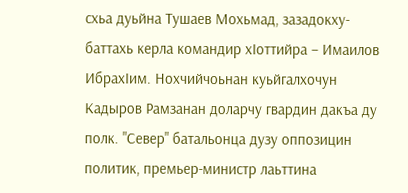схьа дуьйна Тушаев Мохьмад, зазадокху-баттахь керла командир хIоттийра – Имаилов ИбрахIим. Нохчийчоьнан куьйгалхочун Кадыров Рамзанан доларчу гвардин дакъа ду полк. "Север" батальонца дузу оппозицин политик, премьер-министр лаьттина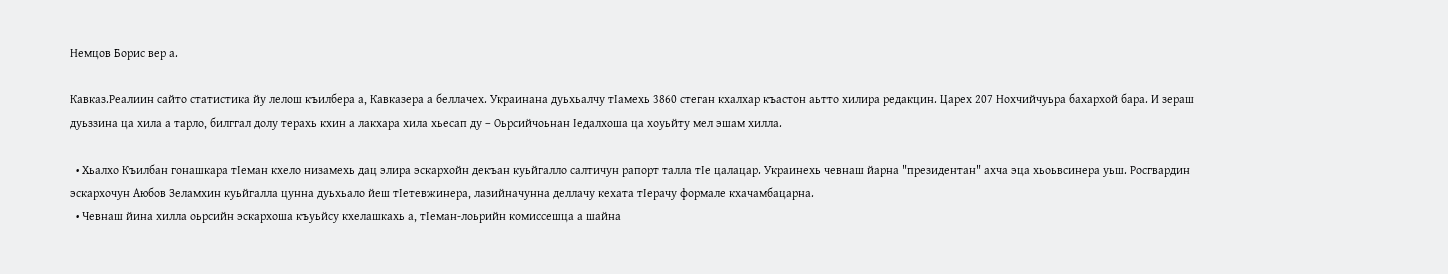Немцов Борис вер а.

Кавказ.Реалиин сайто статистика йу лелош къилбера а, Кавказера а беллачех. Украинана дуьхьалчу тIамехь 3860 стеган кхалхар къастон аьтто хилира редакцин. Царех 207 Нохчийчуьра бахархой бара. И зераш дуьззина ца хила а тарло, билггал долу терахь кхин а лакхара хила хьесап ду – Оьрсийчоьнан Iедалхоша ца хоуьйту мел эшам хилла.

  • Хьалхо Къилбан гонашкара тIеман кхело низамехь дац элира эскархойн декъан куьйгалло салтичун рапорт талла тIе цалацар. Украинехь чевнаш йарна "президентан" ахча эца хьоьвсинера уьш. Росгвардин эскархочун Аюбов Зеламхин куьйгалла цунна дуьхьало йеш тIетевжинера, лазийначунна деллачу кехата тIерачу формале кхачамбацарна.
  • Чевнаш йина хилла оьрсийн эскархоша къуьйсу кхелашкахь а, тIеман-лоьрийн комиссешца а шайна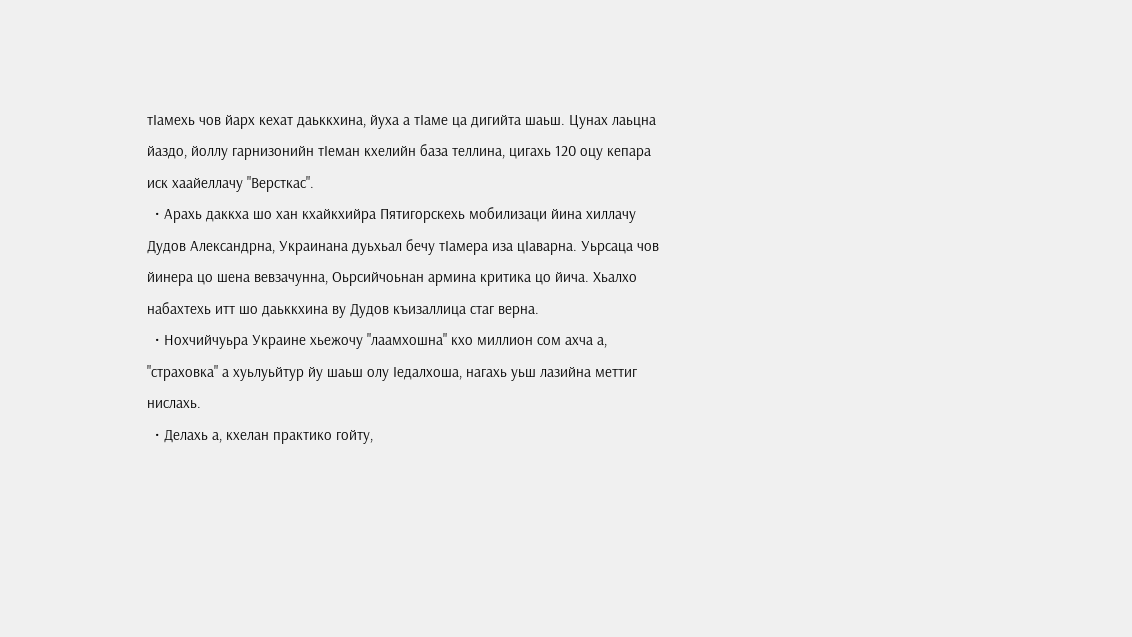тIамехь чов йарх кехат даьккхина, йуха а тIаме ца дигийта шаьш. Цунах лаьцна йаздо, йоллу гарнизонийн тIеман кхелийн база теллина, цигахь 120 оцу кепара иск хаайеллачу "Версткас".
  • Арахь даккха шо хан кхайкхийра Пятигорскехь мобилизаци йина хиллачу Дудов Александрна, Украинана дуьхьал бечу тIамера иза цIаварна. Уьрсаца чов йинера цо шена вевзачунна, Оьрсийчоьнан армина критика цо йича. Хьалхо набахтехь итт шо даьккхина ву Дудов къизаллица стаг верна.
  • Нохчийчуьра Украине хьежочу "лаамхошна" кхо миллион сом ахча а, "страховка" а хуьлуьйтур йу шаьш олу Iедалхоша, нагахь уьш лазийна меттиг нислахь.
  • Делахь а, кхелан практико гойту,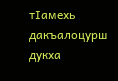тIамехь дакъалоцурш дукха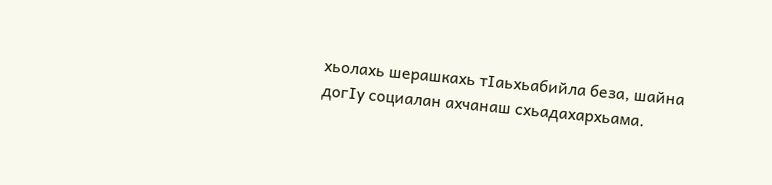хьолахь шерашкахь тIаьхьабийла беза, шайна догIу социалан ахчанаш схьадахархьама.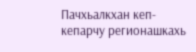Пачхьалкхан кеп-кепарчу регионашкахь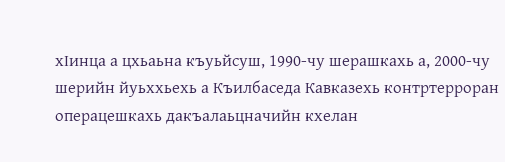хIинца а цхьаьна къуьйсуш, 1990-чу шерашкахь а, 2000-чу шерийн йуьххьехь а Къилбаседа Кавказехь контртерроран операцешкахь дакъалаьцначийн кхелан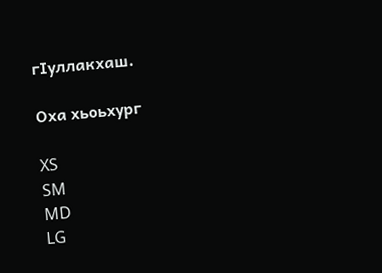гIуллакхаш.

Оха хьоьхург

XS
SM
MD
LG